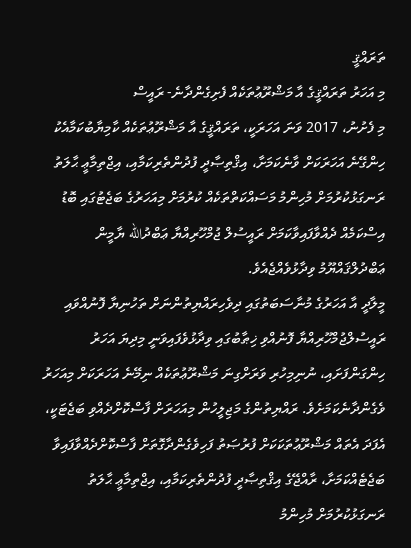ތަރައްޤީ
މި އަހަރު ތަރައްޤީގެ އާ މަޝްރޫޢުތަކެއް ފެށިގެންދާނެ- ރައީސް
މި ފެށުނު، 2017 ވަނަ އަހަރަކީ، ތަރައްޤީގެ އާ މަޝްރޫޢުތަކެއް ކާމިޔާބުކަމާއެކު ހިންގޭނެ އަހަރަކަށް ވާނެކަމަށާ، އިޤްތިޞާދީ ފުދުންތެރިކަމާއި، އިޖްތިމާޢީ ޙާލަތު ރަނގަޅުކުރުމަށް މުހިންމު މަސައްކަތްތަކެއް ކުރުމަށް މިއަހަރުގެ ބަޖެޓުގައި ބޮޑު އިސްކަމެއް ދެއްވާފައިވާކަމަށް ރައީސުލް ޖުމްހޫރިއްޔާ ޢަބްދުالله ޔާމީން ޢަބްދުލްޤައްޔޫމު ވިދާޅުވެއްޖެއެވެ.
މީލާދީ އާ އަހަރުގެ މުނާސަބަތުގައި ދިވެހިރައްޔިތުންނަށް ތަހުނިޔާ ފޮނުއްވައި ރައީސުލްޖުމްހޫރިއްޔާ ފޮނުއްވި ޚިޠާބުގައި ވިދާޅުވެފައިވަނީ މިދިޔަ އަހަރު ހިންގަންފަށައި، ނުނިމިހުރި ވަރަށްގިނަ މަޝްރޫޢުތަކެއް ނިމޭނެ އަހަރަކަށް މިއަހަރު ވެގެންދާނެކަމަށެވެ. ރައްޔިތުންގެ މަޖިލީހުން މިއަހަރަށް ފާސްކޮށްދެއްވި ބަޖެޓަކީ، އެފަދަ އެތައް މަޝްރޫޢުތަކަކަށް ފުރުޞަތު ފަހިވެގެންދާގޮތަށް ފާސްކޮށްދެއްވާފައިވާ ބަޖެޓެއްކަމަށާ، ރާއްޖޭގެ އިޤްތިޞާދީ ފުދުންތެރިކަމާއި، އިޖްތިމާޢީ ޙާލަތު ރަނގަޅުކުރުމަށް މުހިންމު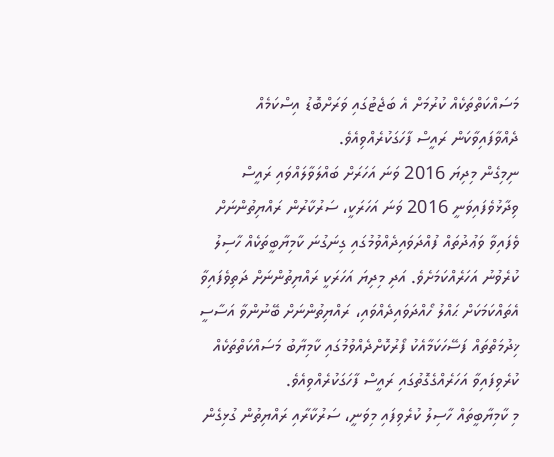މަސައްކަތްތަކެއް ކުރުމަށް އެ ބަޖެޓުގައި ވަރަށްބޮޑު އިސްކަމެއް ދެއްވާފައިވާކަން ރައީސް ފާހަގަކުރެއްވިއެވެ.
ނިމިގެން މިދިޔަ 2016 ވަނަ އަހަރަށް ބައްލަވާލައްވައި ރައީސް ވިދާޅުވެފައިވަނީ 2016 ވަނަ އަހަރަކީ، ސަރުކާރުން ރައްޔިތުންނަށް ވެފައިވާ ވަޢުދުތައް ފުއްދަވައިދެއްވުމުގައި ގިނަގުނަ ކާމިޔާބީތަކެއް ހާސިލު ކުރެވުނު އަހަރެއްކަމަށެވެ. އަދި މިދިޔަ އަހަރަކީ ރައްޔިތުންނަށް ދަތިވެފައިވާ އެތައްކަމަކަށް ޙައްލު ހޯއްދަވައިދެއްވައި، ރައްޔިތުންނަށް ބޭނުންވާ އަސާސީ ޚިދުމަތްތައް ފަސޭހަކަމާއެކު ފޯރުކޮށްދެއްވުމުގައި ކާމިޔާބު މަސައްކަތްތަކެއް ކުރެވިފައިވާ އަހަރެއްގެގޮތުގައި ރައީސް ފާހަގަކުރެއްވިއެވެ.
މި ކާމިޔާބީތައް ހާސިލު ކުރެވިފައި މިވަނީ، ސަރުކާރާއި ރައްޔިތުން ގުޅިގެން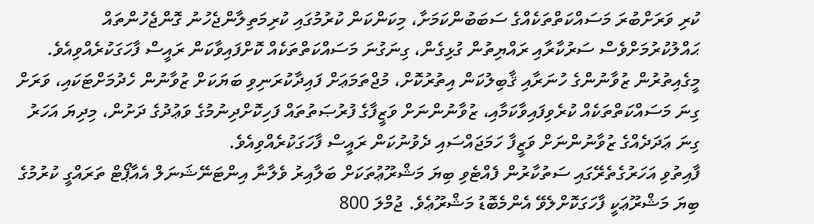ކުރި ވަރަށްބުރަ މަސައްކަތްތަކެއްގެ ސަބަބުންކަމަށާ، މިކަންކަން ކުރުމުގައި ކުރިމަތިލާންޖެހުނު ގޮންޖެހުންތައް ޙައްލުކުރުމަށްވެސް ސަރުކާރާއި ރައްޔިތުން ގުޅިގެން، ގިނަގުނަ މަސައްކަތްތަކެއް ކޮށްފައިވާކަން ރައީސް ފާހަގަކުރެއްވިއެވެ.
މީގެއިތުރުން ޒުވާނުންގެ ހުނަރާއި ޤާބިލުކަން އިތުރުކޮށް، މުޖްތަމަޢަށް ފައިދާކުރަނިވި ބަޔަކަށް ޒުވާނުން ހެދުމަށްޓަކައި، ވަރަށް ގިނަ މަސައްކަތްތަކެއް ކުރެވިފައިވާކަމާއި، ޒުވާނުންނަށް ވަޒީފާގެ ފުރުޞަތުތައް ފަހިކޮށްދިނުމުގެ ވަޢުދުގެ ދަށުން، މިދިޔަ އަހަރު ގިނަ ޢަދަދެއްގެ ޒުވާނުންނަށް ވަޒީފާ ހަމަޖައްސައި ދެވުނުކަން ރައީސް ފާހަގަކުރެއްވިއެވެ.
ފާއިތުވި އަހަރުގެތެރޭގައި ސަތުކާރުން ފެއްޓެވި ބިޔަ މަޝްރޫޢުތަކަށް ބަލާއިރު ވެލާނާ އިންޓަނޭޝަނަލް އެއާޕޯޓް ތަރައްގީ ކުރުމުގެ ބިޔަ މަޝްރޫޢަކީ ފާހަގަކޮށްލެވޭ އެންމެބޮޑު މަޝްރޫޢެވެ. ޖުމްލަ 800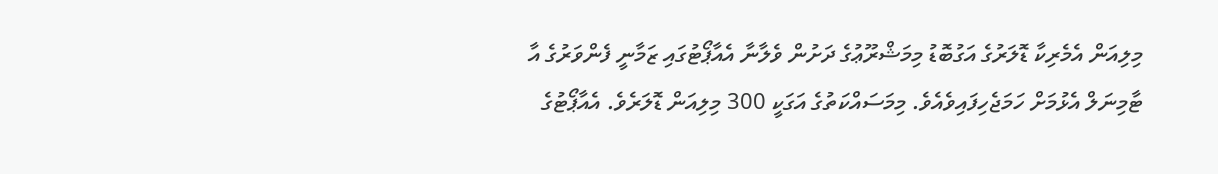މިލިއަން އެމެރިކާ ޑޮލަރުގެ އަގުބޮޑު މިމަޝްރޫޢުގެ ދަށުން ވެލާނާ އެއާޕޯޓުގައި ޒަމާނީ ފެންވަރުގެ އާ ޓާމިނަލް އެޅުމަށް ހަމަޖެހިފައިވެއެވެ. މިމަސައްކަތުގެ އަގަކީ 300 މިލިއަން ޑޮލަރެވެ. އެއާޕޯޓުގެ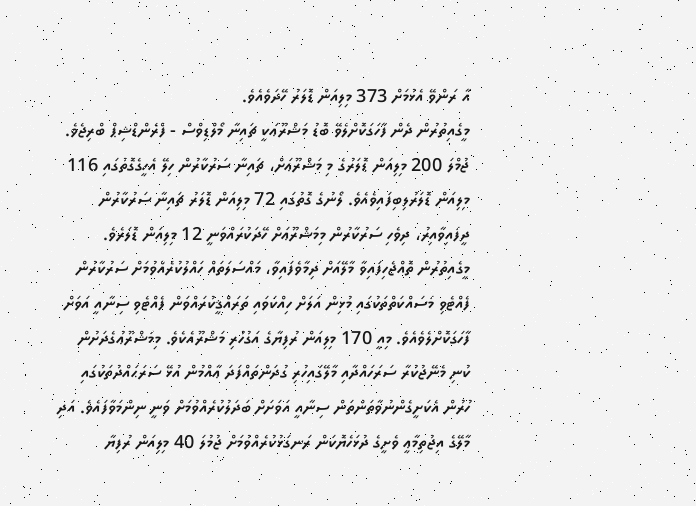އާ ރަންވޭ އެޅުމަށް 373 މިލިއަން ޑޮލަރު ހޭދަވެއެވެ.
މީގެއިތުރުން ދެން ފާހަގަކޮށްލެވޭ ބޮޑު މަޝްރޫޢަކީ ޗައިނާ މޯލްޑިވްސް - ފްރެންޑްޝިޕް ބްރިޖެވެ. ޖުމްލަ 200 މިލިއަން ޑޮލަރުގެ މި މަޝްރޫޢަށް، ޗައިނާ ސަރުކާރުން ހިލޭ އެހީގެގޮތުގައި 116 މިލިއަން ޑޮލަރުލިބިފައިވެއެވެ. ލޯނުގެ ގޮތުގައި 72 މިލިއަން ޑޮލަރު ޗައިނާ ސަރުކާރުން ދީފައިވާއިރު، ދިވެހި ސަރުކާރުން މިމަޝްރޫޢަށް ހޭދަކުރައްވަނީ 12 މިލިއަން ޑޮލަރެވެ.
މީގެއިތުރުން ތޮއްޖެހިފައިވާ މާލޭއަށް ދިމާވެފައިވާ، މައްސަލަތައް ހައްލުކުރެއްވުމަށް ސަރުކާރުން ފެއްޓެވި މަސައްކަތްތަކުގައި މުޅިން އަލަށް ހިއްކަވައި ތަރައްޤީކުރައްވަން ފެއްޓެވި ސިނާއީ އަވަށް ފާހަގަކޮށްލެވެއެވެ. މިއީ 170 މިލިއަން ރުފިޔާގެ އަގުހުރި މަޝްރޫއެކެވެ. މިމަޝްރޫޢުގެދަށުން ކުނި މެނޭޖުކުރާ ސަރަހައްދާއި މާލޭގައިހުރި ގުދަންތައްފަދަ ޢާއްމުން އުޅޭ ސަރަޙައްދުތަކުގައި ހުރުން އެކަށީގެންނުވާތަންތަން ސިނާއީ އަވަށަށް ބަދަލުކުރެއްވުމަށް ވަނީ ނިންމަވާފައެވެ. އަދި މާލޭގެ އިޖުތިމާޢީ ވެށީގެ ދުޅަހެޔޮކަން ރަނގަޅުކުރެއްވުމަށް ޖުމުލަ 40 މިލިއަން ރުފިޔާ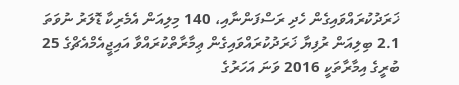ޚަރަދުކުރައްވައިގެން ހެދި ރަސްފަންނާއި، 140 މިލިއަން އެމެރިކާ ޑޮލަރު ނުވަތަ 2.1 ބިލިއަން ރުފިޔާ ޚަރަދުކުރައްވައިގެން ޢިމާރާތްކުރައްވާ އައިޖީއެމްއެޗްގެ 25 ބުރީގެ އިމާރާތަކީ 2016 ވަނަ އަހަރުގެ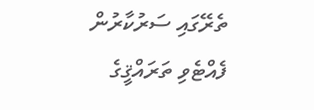ތެރޭގައި ސަރުކާރުން ފެއްޓެވި ތަރައްޤީގެ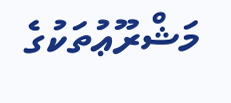މަޝްރޫޢުތަކުގެ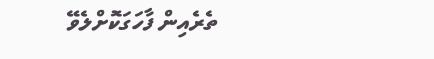ތެރެއިން ފާހަގަކޮށްލެވޭ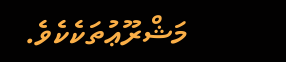މަޝްރޫޢުތަކެކެވެ.